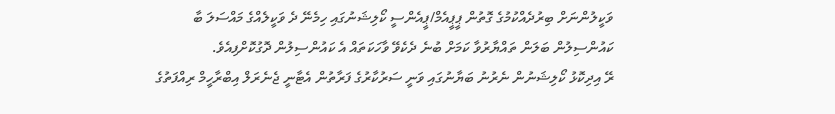ވަކީލުންނަށް ބިރުދެއްކުމުގެ ގޮތުން ޕީޕީއެމް/ޕީއެންސީ ކޯލިޝަނުގައި ހިމެނޭ ދެ ވަކީލެއްގެ މައްސަލަ ބާ ކައުންސިލުން ބަލަން ތައްޔާރުވާ ކަމަށް ބުނެ ދެކެވޭ ވާހަކަތައް އެ ކައުންސިލުން ދޮގުކޮށްފިއެވެ.
ރޭ އިދިކޮޅު ކޯލިޝަނުން ނެރުނު ބަޔާނުގައި ވަނީ ސަރުކާރުގެ ފަރާތުން އެޓާނީ ޖެނެރަލް އިބްރާހީމް ރިއްފަތުގެ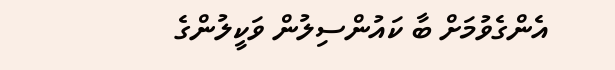އެންގެވުމަށް ބާ ކައުންސިލުން ވަކީލުންގެ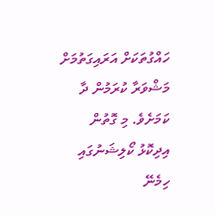ހައްގުތަކަށް އަރައިގަތުމަށް މަޝްވަރާ ކުރަމުން ދާ ކަމަށެވެ. މި ގޮތުން އިދިކޮޅު ކޯލިޝަނުގައި ހިމެނޭ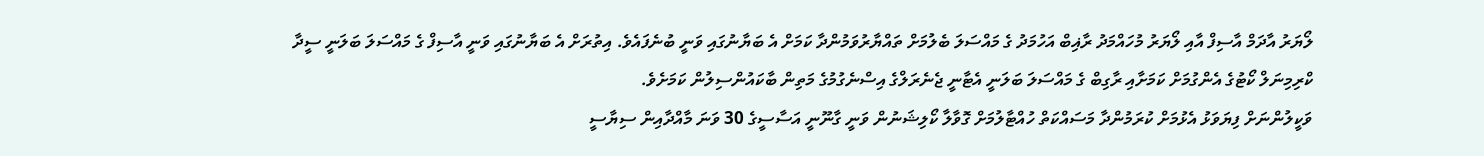ލޯޔަރު އާދަމް އާސިފް އާއި ލޯޔަރު މުހައްމަދު ރާޣިބް އަހުމަދު ގެ މައްސަލަ ބެލުމަށް ތައްޔާރުވަމުންދާ ކަމަށް އެ ބަޔާނުގައި ވަނީ ބުނެފައެވެ. އިތުރަށް އެ ބަޔާނުގައި ވަނީ އާސިފް ގެ މައްސަލަ ބަލަނީ ސީދާ ކްރިމިނަލް ކޯޓުގެ އެންގުމަށް ކަމަށާއި ރާގިބް ގެ މައްސަލަ ބަލަނީ އެޓާނީ ޖެނެރަލްގެ އިސްނެގުމުގެ މަތިން ބާކައުންސިލުން ކަމަށެވެ.
ވަކީލުންނަށް ފިޔަވަޅު އެޅުމަށް ކުރަމުންދާ މަސައްކަތް ހުއްޓާލުމަށް ގޮވާލާ ކޯލިޝަނުން ވަނީ ގާނޫނީ އަސާސީގެ 30 ވަނަ މާއްދާއިން ސިޔާސީ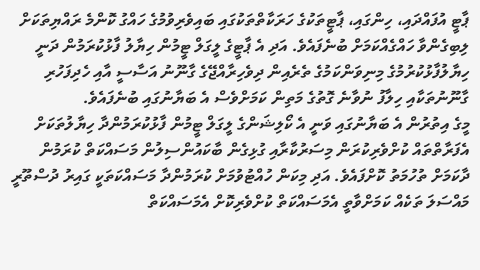ޕާޓީ އުފައްދައި، ހިންގައި، ޕާޓީތަކުގެ ހަރަކާތްތަކުގައި ބައިވެރިވުމުގެ ހައްގު ކޮންމެ ރައްޔިތަކަށް ލިބިގެންވާ ހައްގެއްކަމަށް ބުނެފައެވެ. އަދި އެ ޕާޓީގެ ލީގަލް ޓީމުން ހިޔާލު ފާޅުކުރަމުން ދަނީ ހިޔާލުފާޅުކުރުމުގެ މިނިވަންކަމުގެ ތެރެއިން ދިވެހިރާއްޖޭގެ ގާނޫނު އަސާސީ އާއި ހެދިފަހުރި ގާނޫނުތަކާއި ހިލާފު ނުވާނެ ގޮތުގެ މަތިން ކަމަށްވެސް އެ ބަޔާނުގައި ބުނެފައެވެ.
މީގެ އިތުރުން އެ ބަޔާނުގައި ވަނީ އެ ކޯލިޝަންގެ ލީގަލް ޓީމުން ފާޅުކުރަމުންދާ ހިޔާލުތަކަށް އެފަރާތްތައް ކުށްވެރިކުރަން މިސަރުކާރާއި ގުޅިގެން ބާކައުންސިލުން މަސައްކަތް ކުރަމުން ދާކަމަށް ތުހުމަތު ކޮށްފައެވެ. އަދި މިކަން ހުއްޓުވުމަށް ކުރަމުންދާ މަސައްކަތަކީ ގައިރު ދުސްތޫރީ މައްސަލަ ތަކެއް ކަމަށްވާތީ އެމަސައްކަތް ކުށްވެރިކޮށް އެމަސައްކަތް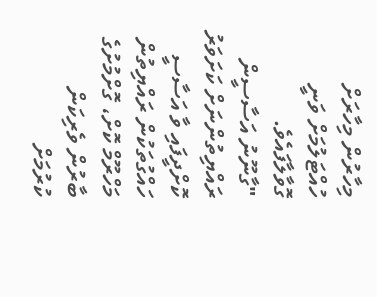މިހާރުން މިހާރަށް ހުއްޓަލުމަށް ވަނީ ގޮވާލާފައެވެ.
"ގާނޫނު އަސާސީން ރައްޔިތުންނަށް ކަށަވަރު ކޮށްދީފައި ވާ އަސާސީ ހައްގުތަކުން ރައްޔިތުން މަހްރޫމް ކޮށް، ގޮށްމުށުގެ ބާރުން ވެރިކަން ކުރުމަށް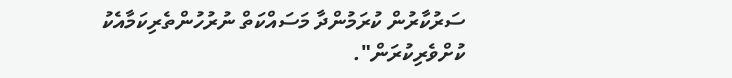ސަރުކާރުން ކުރަމުންދާ މަސައްކަތް ނުރުހުންތެރިކަމާއެކު ކުށްވެރިކުރަން".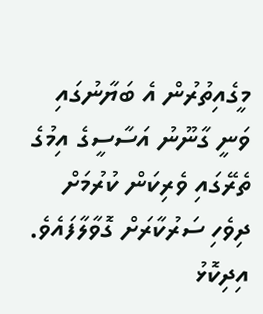މީގެއިތުރުން އެ ބަޔާނުގައި ވަނީ ގާނޫނު އަސާސީގެ އިމުގެ ތެރޭގައި ވެރިކަން ކުރުމަށް ދިވެހި ސަރުކާރަށް ގޮވާލާފައެވެ.
އިދިކޮޅު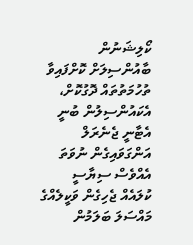ކޯލިޝަނުން ބާއުންސިލަށް ކޮށްފައިވާ ތުހުމަތުތައް ދޮގުކޮށް، އެކައުންސިލުން ބުނީ އެޓާނީ ޖެނެރަލް އަންގަވައިގެން ނުވަތަ އެއްވެސް ސިޔާސީ ކުލައެއް ޖެހިގެން ވަކީލެއްގެ މައްސަލަ ބަލަމުން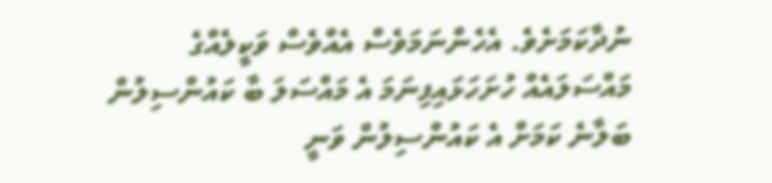ނުދާކަމަށެވެ. އެހެންނަމަވެސް އެއްވެސް ވަކީލެއްގެ މައްސަލައެއް ހުށަހަޅައިފިނަމަ އެ މައްސަލަ ބާ ކައުންސިލުން ބަލާނެ ކަމަށް އެ ކައުންސިލުން ވަނީ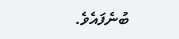ބުނެފައެވެ.